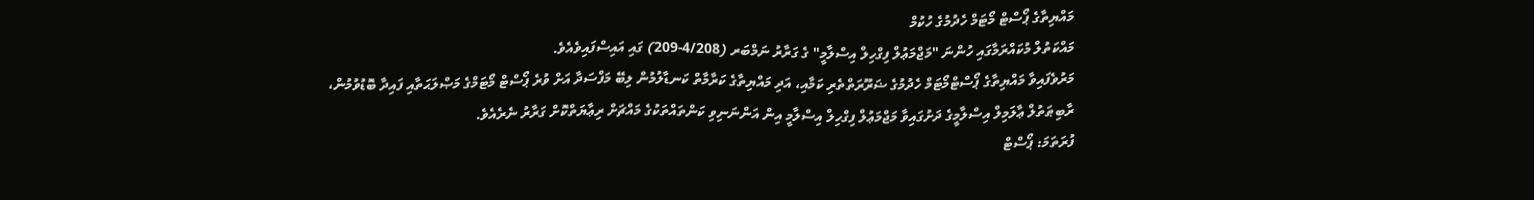މައްޔިތާގެ ޕޯސްޓް މޯޓަމް ހެދުމުގެ ހުކުމް
މައްކަތުލް މުކައްރަމާގައި ހުންނަ "މަޖްމަޢުލް ފިގްހިލް އިސްލާމީ" ގެ ގަރާރު ނަމްބަރ (4/208-209) ގައި އައިސްފައިވެއެވެ.
މަރުވެފައިވާ މައްޔިތާގެ ޕޯސްޓްމޯޓަމް ހެދުމުގެ ޟަރޫރަތްތެރި ކަމާއި، އަދި މައްޔިތާގެ ކަރާމާތް ކަނޑާލުމުން ލިބޭ މަފްސަދާ އަށް ވުރެ ޕޯސްޓް މޯޓަމްގެ މަޞްލަޙަތާއި ފައިދާ ބޮޑުވުމުން، ރާބިޠަތުލް ޢާލަމިލް އިސްލާމީގެ ދަށުގައިވާ މަޖްމަޢުލް ފިގްހިލް އިސްލާމީ އިން އަންނަނިވި ކަންތައްތަކުގެ މައްޗަށް ރިޢާޔަތްކޮށް ގަރާރު ނެރެއެވެ.
ފުރަތަމަ: ޕޯސްޓް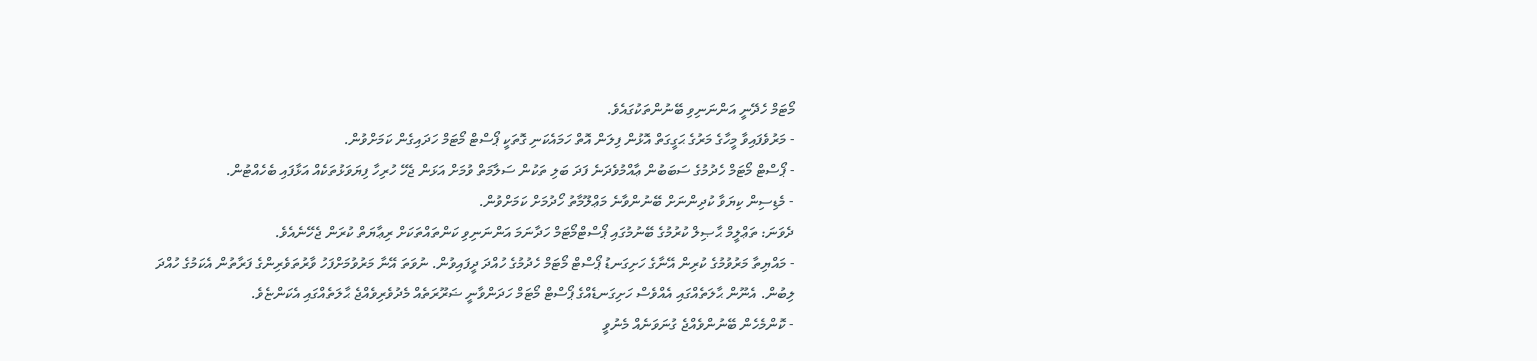މޯޓަމް ހެދޭނީ އަންނަނިވި ބޭނުންތަކުގައެވެ.
- މަރުވެފައިވާ މީހާގެ މަރުގެ ޙަގީގަތް އޮޅުން ފިލަން އޮތް ހަމައެކަނި ގޮތަކީ ޕޯސްޓް މޯޓަމް ހަދައިގެން ކަމަށްވުން.
- ޕޯސްޓް މޯޓަމް ހެދުމުގެ ސަބަބުން ޢާއްމުވެދަނެ ފަދަ ބަލި ތަކުން ސަލާމަތް ވުމަށް އަޅަން ޖެހޭ ހުރިހާ ފިޔަވަޅުތަކެއް އަޅާފައި ބެހެއްޓުން.
- މެޑިސިން ކިޔަވާ ކުދިންނަށް ބޭނުންވާނެ މަޢްލޫމާތު ހޯދުމަށް ކަމަށްވުން.
ދެވަނަ: ތަޢްލީމް ޙާޞިލް ކުރުމުގެ ބޭނުމުގައި ޕޯސްޓްމޯޓަމް ހަދާނަމަ އަންނަނިވި ކަންތައްތަކަށް ރިޢާޔަތް ކުރަން ޖެހޭނެއެވެ.
- މައްޔިތާ މަރުވުމުގެ ކުރިން އޭނާގެ ހަށިގަނޑު ޕޯސްޓް މޯޓަމް ހެދުމުގެ ހުއްދަ ދީފައިވުން. ނުވަތަ އޭނާ މަރުވުމަށްފަހު ވާރުތަވެރިންގެ ފަރާތުން އެކަމުގެ ހުއްދަ ލިބުން. އެނޫން ޙާލަތެއްގައި އެއްވެސް ހަށިގަނޑެއްގެ ޕޯސްޓް މޯޓަމް ހަދަންވާނީ ޟަރޫރަތެއް މެދުވެރިވެއްޖެ ޙާލަތެއްގައި އެކަންޏެވެ.
- ކޮންމެހެން ބޭނުންވެއްޖެ ގުނަވަނެއް މެނުވީ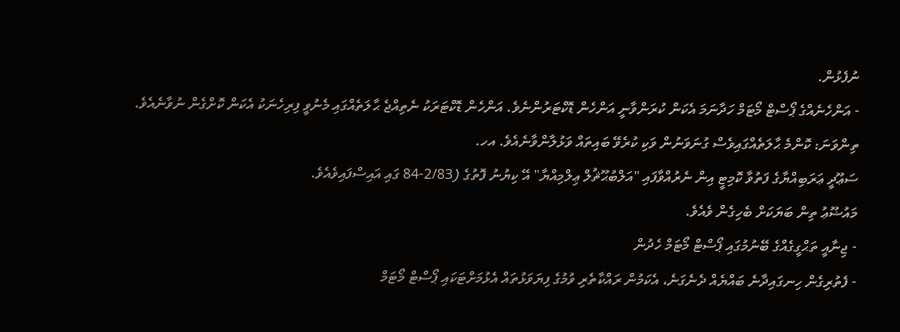ނުފެޅުން.
- އަންހެނެއްގެ ޕޯސްޓް މޯޓަމް ހަދާނަމަ އެކަން ކުރަންވާނީ އަންހެން ޑޮކްޓަރުންނެވެ. އަންހެން ޑޮކްޓަރަކު ނެތިއްޖެ ޙާލަތެއްގައި މެނުވީ ފިރިހެނަކު އެކަން ކޮށްގެން ނުވާނެއެވެ.
ތިންވަނަ: ކޮންމެ ޙާލަތެއްގައިވެސް ގުނަވަނުން ވަކި ކުރެވޭ ބައިތައް ވަޅުލާންވާނެއެވެ. އހ.
ސަޢޫދީ ޢަރަބިއްޔާގެ ފަތުވާ ކޮމިޓީ އިން ނެރުއްވާފައި "އަލްބުޙޫޘުލް ޢިލްމިއްޔާ" އޭ ކިޔުނު ފޮތުގެ (2/83-84 ގައި އައިސްފައިވެއެވެ.
މައުޟޫޢު ތިން ބަޔަކަށް ބެހިގެން ވެއެވެ.
- ޖިނާއީ ތަޙްގީގެއްގެ ބޭނުމުގައި ޕޯސްޓް މޯޓަމް ހެދުން
- ފެތުރިގެން ހިނގައިދާނެ ބައްޔެއް ދެނެގަނެ، އެކަމުން ރައްކާތެރި ވުމުގެ ފިޔަވަޅުތައް އެޅުމަށްޓަކައި ޕޯސްޓް މޯޓަމް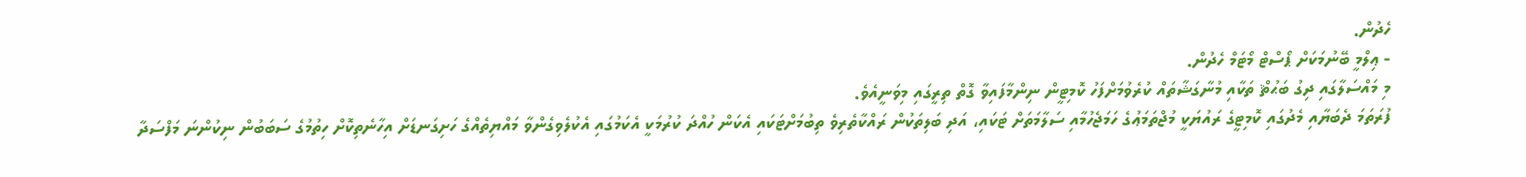ހެދުން.
- ޢިލްމީ ބޭނުމަކަށް ޕޯސްޓް މޯޓަމް ހެދުން.
މި މައްސަލާގައި ދިގު ބަޙުޘް ތަކާއި މުނާގަޝާތައް ކުރެވުމަށްފަހު ކޮމިޓީން ނިންމާފައިވާ ގޮތް ތިރީގައި މިވަނީއެވެ.
ފުރަތަމަ ދެބަޔާއި މެދުގައި ކޮމިޓީގެ ރައުޔަކީ މުޖްތަމަޢުގެ ހަމަޖެހުމާއި ސަލާމަތަށް ޓަކައި، އަދި ބަލިތަކުން ރައްކާތެރިވެ ތިބުމަށްޓަކައި އެކަން ހުއްދަ ކުރުމަކީ އެކަމުގައި އެކުލެވިގެންވާ މައްޔިތެއްގެ ހަށިގަނޑަށް އިހާނެތިކޮށް ހިތުމުގެ ސަބަބުން ނިކުންނަ މަފްސަދާ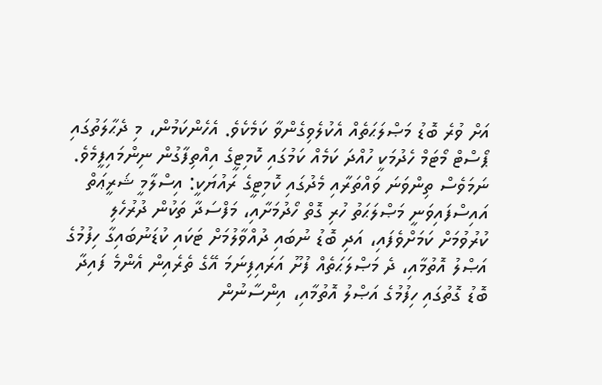އަށް ވުރެ ބޮޑު މަޞްލަޙަތެއް އެކުލެވިގެންވާ ކަމެކެވެ. އެހެންކަމުން، މި ދެޙާލަތުގައި ޕޯސްޓް މޯޓަމް ހެދުމަކީ ހުއްދަ ކަމެއް ކަމުގައި ކޮމިޓީގެ އިއްތިފާގުން ނިންމައިފީމެވެ.
ނަމަވެސް ތިންވަނަ ވައްތަރާއި މެދުގައި ކޮމިޓީގެ ރައުޔަކީ: އިސްލާމީ ޝަރީޢަތް އައިސްފައިވަނީ މަޞްލަޙަތު ހުރި ގޮތް ހޯދުމަށާއި، މަފްސަދާ ތަކުން ދުރުހެލި ކުރުވުމަށް ކަމަށްވެފައި، އަދި ބޮޑު ނުބައި ދުއްވާލުމަށް ޓަކައި ކުޑަނުބައިގާ ހިފުމުގެ އަޞްލު އޮތުމާއި، ދެ މަޞްލަޙަތެއް ފުށޫ އަރައިފިނަމަ އޭގެ ތެރެއިން އެންމެ ފައިދާ ބޮޑު ގޮތުގައި ހިފުމުގެ އަޞްލު އޮތުމާއި، އިންސާނުން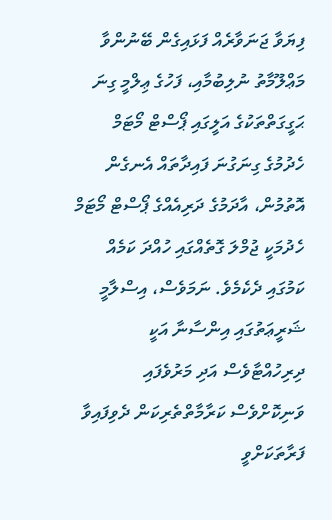ފިޔަވާ ޖަނަވާރެއް ފަޅައިގެން ބޭނުންވާ މަޢްލޫމާތު ނުލިބުމާއި، ފަހުގެ ޢިލްމީ ގިނަ ޙަގީގަތްތަކުގެ އަލީގައި ޕޯސްޓް މޯޓަމް ހެދުމުގެ ގިނަގުނަ ފައިދާތައް އެނގެން އޮތުމުން، އާދަމުގެ ދަރިއެއްގެ ޕޯސްޓް މޯޓަމް ހެދުމަކީ ޖުމްލަ ގޮތެއްގައި ހުއްދަ ކަމެއް ކަމުގައި ދެކެމެވެ. ނަމަވެސް، އިސްލާމީ ޝަރީޢަތުގައި އިންސާނާ އަކީ ދިރިހުއްޓާވެސް އަދި މަރުވެފައި ވަނިކޮށްވެސް ކަރާމާތްތެރިކަން ދެވިފައިވާ ފަރާތަކަށްވީ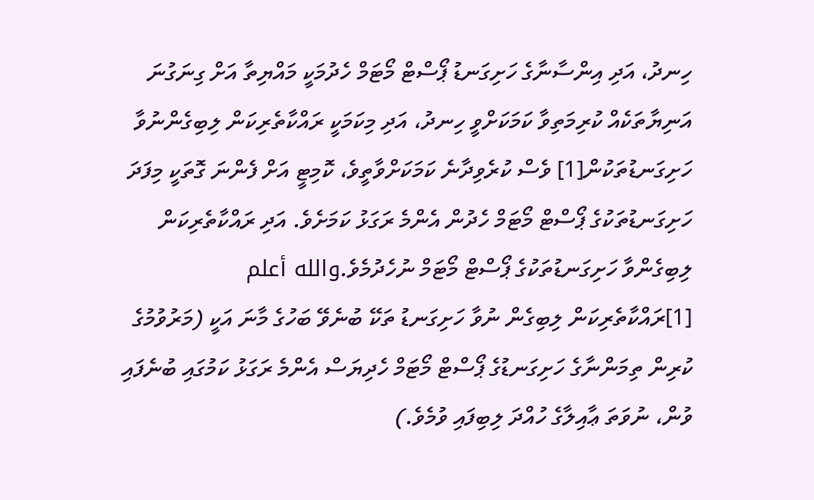ހިނދު، އަދި އިންސާނާގެ ހަށިގަނޑު ޕޯސްޓް މޯޓަމް ހެދުމަކީ މައްޔިތާ އަށް ގިނަގުނަ އަނިޔާތަކެއް ކުރިމަތިވާ ކަމަކަށްވީ ހިނދު، އަދި މިކަމަކީ ރައްކާތެރިކަން ލިބިގެންނުވާ ހަށިގަނޑުތަކުން[1] ވެސް ކުރެވިދާނެ ކަމަކަށްވާތީވެ، ކޮމިޓީ އަށް ފެންނަ ގޮތަކީ މިފަދަ ހަށިގަނޑުތަކުގެ ޕޯސްޓް މޯޓަމް ހެދުން އެންމެ ރަގަޅު ކަމަށެވެ. އަދި ރައްކާތެރިކަން ލިބިގެންވާ ހަށިގަނޑުތަކުގެ ޕޯސްޓް މޯޓަމް ނުހެދުމެވެ.والله أعلم
[1]ރައްކާތެރިކަން ލިބިގެން ނުވާ ހަށިގަނޑު ތަކޭ ބުނެވޭ ބަހުގެ މާނަ އަކީ (މަރުވުމުގެ ކުރިން ތިމަންނާގެ ހަށިގަނޑުގެ ޕޯސްޓް މޯޓަމް ހެދިޔަސް އެންމެ ރަގަޅު ކަމުގައި ބުނެފައި ވުން، ނުވަތަ ޢާއިލާގެ ހުއްދަ ލިބިފައި ވުމެވެ.)